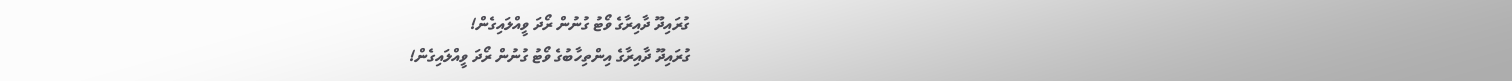ގުރައިދޫ ދާއިރާގެ ވޯޓު ގުނުން ރޯދަ ވީއްލައިގެން!
ގުރައިދޫ ދާއިރާގެ އިންތިހާބުގެ ވޯޓު ގުނުން ރޯދަ ވީއްލައިގެން!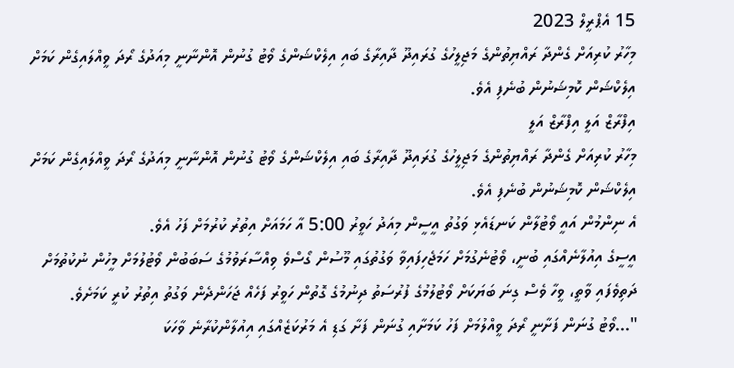15 އެޕްރީލް 2023
މިހާރު ކުރިއަށް ގެންދާ ރައްޔިތުންގެ މަޖިލީހުގެ ގުރައިދޫ ދާއިރާގެ ބައި އިލެކްޝަންގެ ވޯޓު ގުނުން އޮންނާނީ މިއަދުގެ ރޯދަ ވީއްލައިގެން ކަމަށް އިލެކްޝަން ކޮމިޝަނުން ބުނެފި އެވެ.
އިފްރާޒް އަލީ އިފްރާޒް އަލީ
މިހާރު ކުރިއަށް ގެންދާ ރައްޔިތުންގެ މަޖިލީހުގެ ގުރައިދޫ ދާއިރާގެ ބައި އިލެކްޝަންގެ ވޯޓު ގުނުން އޮންނާނީ މިއަދުގެ ރޯދަ ވީއްލައިގެން ކަމަށް އިލެކްޝަން ކޮމިޝަނުން ބުނެފި އެވެ.
އެ ނިންމުން އައީ ވޯޓުލާން ކަނޑައެޅި ވަގުތު އީސީން މިއަދު ހަވީރު 5:00 އާ ހަމައަށް އިތުރު ކުރުމަށް ފަހު އެވެ.
އީސީގެ އިއުލާނެއްގައި ބުނީ، ވޯޓުނެގުމަށް ހަމަޖެހިފައިވާ ވަގުތުގައި މޫސުން ގޯސްވެ ވިއްސާރަވުމުގެ ސަބަބުން ވޯޓުލުމަށް މީހުން ނުކުތުމަށް ދަތިވެފައި ވާތީ، ވީހާ ވެސް ގިނަ ބަޔަކަށް ވޯޓުލުމުގެ ފުރުސަތު ދިނުމުގެ ގޮތުން ހަވީރު ފަހެއް ޖަހަންދެން ވަގުތު އިތުރު ކުރީ ކަމަށެވެ.
"...ވޯޓު ގުނަން ފަށާނީ ރޯދަ ވީއްލުމަށް ފަހު ކަމަށާއި ގުނަން ފަށާ ގަޑި އެ މަރުކަޒެއްގައި އިއުލާންކުރާނެ ވާހަކަ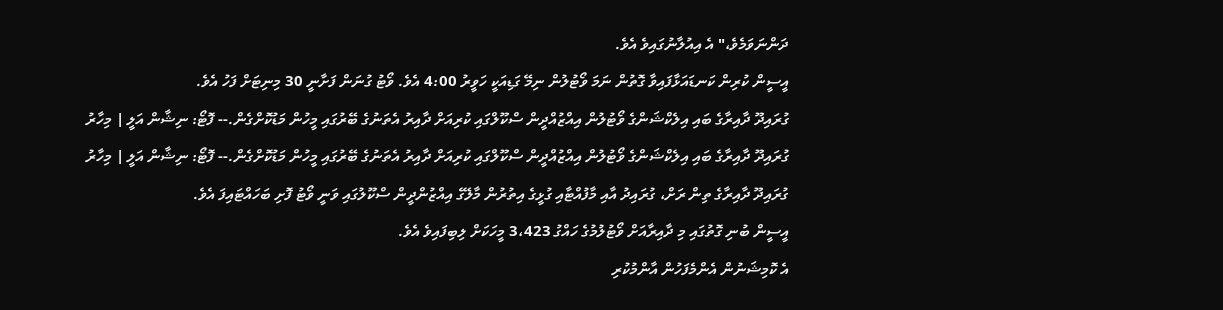ދަންނަވަމެވެ،" އެ އިއުލާނުގައިވެ އެވެ.
އީސީން ކުރިން ކަނޑައަޅާފައިވާ ގޮތުން ނަމަ ވޯޓުލުން ނިމޭ ގަޑިއަކީ ހަވީރު 4:00 އެވެ. ވޯޓު ގުނަން ފަށާނީ 30 މިނިޓަށް ފަހު އެވެ.
ގުރައިދޫ ދާއިރާގެ ބައި އިލެކްޝަންގެ ވޯޓުލުން އިއްޒުއްދީން ސްކޫލްގައި ކުރިއަށް ދާއިރު އެތަނުގެ ބޭރުގައި މީހުން މަޑުކޮށްގެން.-- ފޮޓޯ: ނިޝާން އަލީ | މިހާރު
ގުރައިދޫ ދާއިރާގެ ބައި އިލެކްޝަންގެ ވޯޓުލުން އިއްޒުއްދީން ސްކޫލްގައި ކުރިއަށް ދާއިރު އެތަނުގެ ބޭރުގައި މީހުން މަޑުކޮށްގެން.-- ފޮޓޯ: ނިޝާން އަލީ | މިހާރު
ގުރައިދޫ ދާއިރާގެ ތިން ރަށް، ގުރައިދު އާއި މާފުއްޓާއި ގުޅީގެ އިތުރުން މާލޭގެ އިއްޒުންދީން ސްކޫލުގައި ވަނީ ވޯޓު ފޮށި ބަހައްޓައިފަ އެވެ.
އީސީން ބުނި ގޮތުގައި މި ދާއިރާއަށް ވޯޓުލުމުގެ ހައްގު 3،423 މީހަކަށް ލިބިފައިވެ އެވެ.
އެ ކޮމިޝަނުން އެންމެފަހުން އާންމުކުރި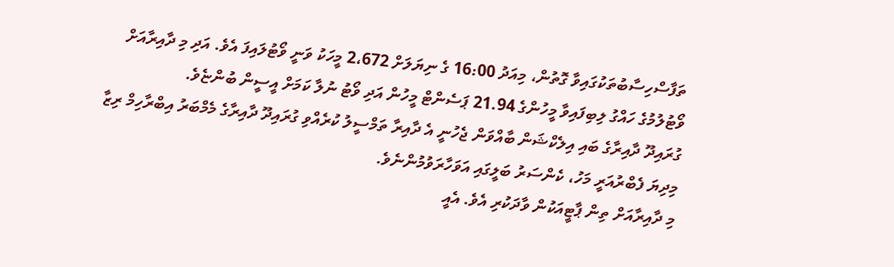ތަފާސްހިސާބުތަކުގައިވާ ގޮތުން، މިއަދު 16:00 ގެ ނިޔަލަށް 2،672 މީހަކު ވަނީ ވޯޓުލައިފަ އެވެ. އަދި މި ދާއިރާއަށް ވޯޓުލުމުގެ ހައްގު ލިބިފައިވާ މީހުންގެ 21.94 ޕަސެންޓް މީހުން އަދި ވޯޓު ނުލާ ކަމަށް އީސީން ބުންޏެވެ.
ގުރައިދޫ ދާއިރާގެ ބައި އިލެކްޝަން ބާއްވަން ޖެހުނީ އެ ދާއިރާ ތަމްސީލު ކުރެއްވި ގުރައިދޫ ދާއިރާގެ މެމްބަރު އިބްރާހިމް ރިޒާ މިދިޔަ ފެބްރުއަރީ މަހު، ކެންސަރު ބަލީގައި އަވަހާރަވުމުންނެވެ.
މި ދާއިރާއަށް ތިން ޕާޓީއަކުން ވާދަކުރި އެވެ. އެއީ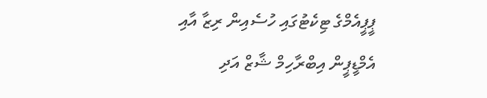ޕީޕީއެމްގެ ޓިކެޓުގައި ހުސެއިން ރިޒާ އާއި އެމްޑީޕީން އިބްރާހިމް ޝާޒް އަދި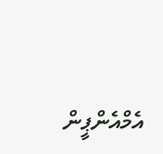އެމްއެންޕީން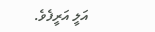އަލީ އަރީފެވެ.